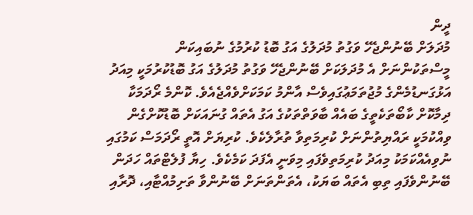ދީން
މުދަލަށް ބޭނުންޖެހޭ ވަގުތު މުދަލުގެ އަގު ބޮޑު ކުރުމުގެ ނުބައިކަން
މީސްތަކުންނަށް އެ މުދަލަކަށް ބޭނުންޖެހޭ ވަގުތު މުދަލުގެ އަގު ބޮޑުކުރުމަކީ މިއަދު އަޅުގަނޑުމެންގެ މުޖުތަމަޢުގައިވެސް އާންމު ކަމަކަށްވެއްޖެއެވެ. ކޮންމެ ރޯދަމަކާ ދިމާކޮށް ކާބޯތަކެތީގެ ބައެއް ބާވަތްތަކުގެ އަގު އެތައް ގުނައަކަށް ބޮޑުކޮށްގެން ވިއްކުމަކީ ރައްޔިތުންނަށް ކުރިމަތިވާ ތުރާލެކެވެ. ކުރިޔަށް އޮތީ ރޯދަމަސް ކަމުގައި ނުވިއެއްކަމަކު މިއަދު ކުރިމަތިވެފައި މިވަނީ އެފަދަ ކަމެކެވެ. ހިޔާ ފުލެޓްތައް ހަދަން ބޭނުންވެފައި ތިބި އެތައް ބަޔަކު، އެތަންތަނަށް ބޭނުންވާ ތަށިމުއްޓާއި، ދޮރާއި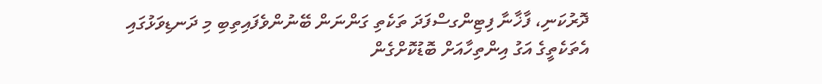ދޮރުކަނި، ފާޚާނާ ފިޓިންގސްފަދަ ތަކެތި ގަންނަން ބޭނުންވެފައިތިބި މި ދަނޑިވަޅުގައި އެތަކެތީގެ އަގު އިންތިހާއަށް ބޮޑުކޮށްގެން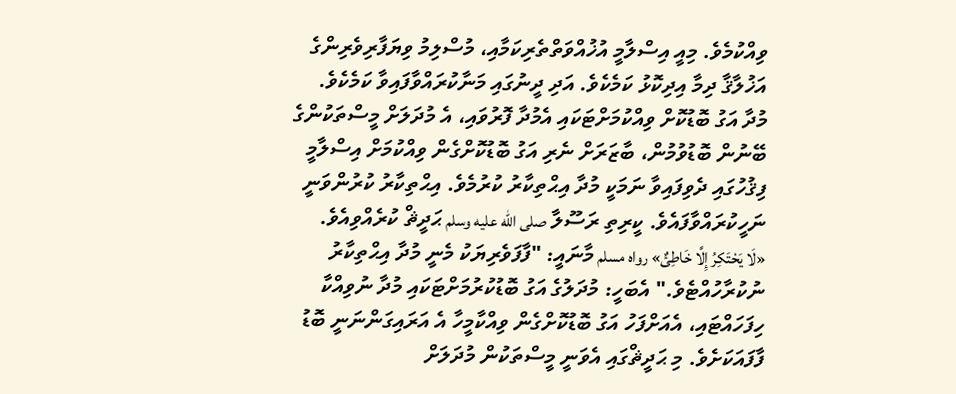ވިއްކުމެވެ. މިއީ އިސްލާމީ އުޚުއްވަތްތެރިކަމާއި، މުސްލިމު ވިޔަފާރިވެރިންގެ އަޚުލާޤާ ދިމާ އިދިކޮޅު ކަމެކެވެ. އަދި ދީނުގައި މަނާކުރައްވާފައިވާ ކަމެކެވެ.
މުދާ އަގު ބޮޑުކޮށް ވިއްކުމަށްޓަކައި އެމުދާ ފޮރުވައި، އެ މުދަލަށް މީސްތަކުންގެ ބޭނުން ބޮޑުވުމުން، ބާޒަރަށް ނެރި އަގު ބޮޑުކޮށްގެން ވިއްކުމަށް އިސްލާމީ ފިޤުހުގައި ދެވިފައިވާ ނަމަކީ މުދާ އިޙްތިކާރު ކުރުމެވެ. އިޙްތިކާރު ކުރުންވަނީ ނަހީކުރައްވާފައެވެ. ކީރިތި ރަސޫލާ صلى الله عليه وسلم ޙަދީޘް ކުރެއްވިއެވެ. «لَا يَحْتَكِرُ إِلَّا خَاطِئٌ» رواه مسلم މާނައީ: "ފާފަވެރިޔަކު މެނީ މުދާ އިޙްތިކާރު ނުކުރާހުއްޓެވެ." އެބަހީ: މުދަލުގެ އަގު ބޮޑުކުރުމަށްޓަކައި މުދާ ނުވިއްކާ ހިފަހައްޓައި، އެއަށްފަހު އަގު ބޮޑުކޮށްގެން ވިއްކާމީހާ އެ އަރައިގަންނަނީ ބޮޑު ފާފައަކަށެވެ. މި ޙަދީޘްގައި އެވަނީ މީސްތަކުން މުދަލަށް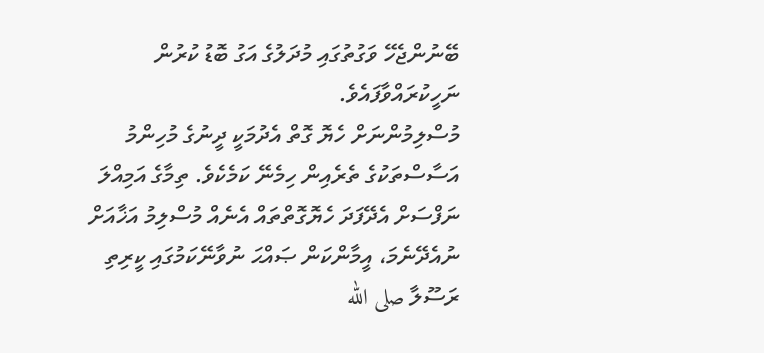ބޭނުންޖެހޭ ވަގުތުގައި މުދަލުގެ އަގު ބޮޑު ކުރުން ނަހީކުރައްވާފައެވެ.
މުސްލިމުންނަށް ހެޔޮ ގޮތް އެދުމަކީ ދީނުގެ މުހިންމު އަސާސްތަކުގެ ތެރެއިން ހިމެނޭ ކަމެކެވެ. ތިމާގެ އަމިއްލަ ނަފްސަށް އެދޭފަދަ ހެޔޮގޮތްތައް އެނެއް މުސްލިމު އަޚާއަށް ނުއެދޭނެމަ، އީމާންކަން ޞައްޙަ ނުވާނޭކަމުގައި ކީރިތި ރަސޫލާ صلى الله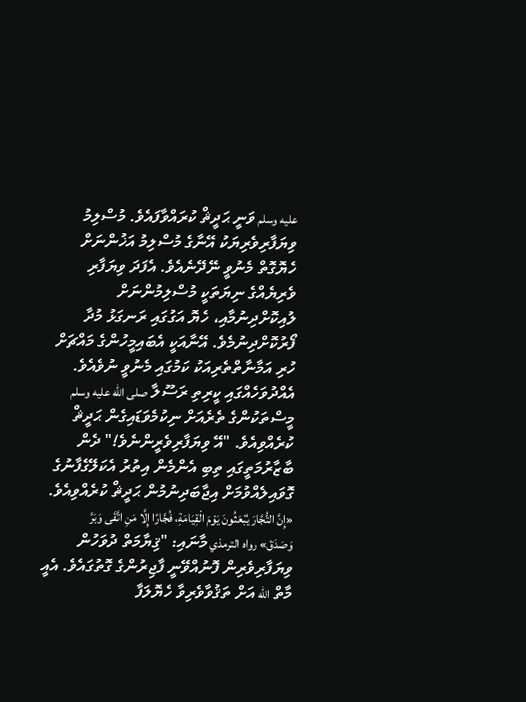عليه وسلم ވަނީ ޙަދީޘް ކުރައްވާފައެވެ. މުސްލިމު ވިޔަފާރިވެރިޔަކު އޭނާގެ މުސްލިމު އަޚުންނަށް ހެޔޮގޮތް މެނުވީ ނޭދޭނެއެވެ. އެފަދަ ވިޔަފާރި ވެރިޔެއްގެ ނިޔަތަކީ މުސްލިމުންނަށް ލުއިކޮށްދިނުމާއި، ހެޔޮ އަގުގައި ރަނގަޅު މުދާ ފޯރުކޮށްދިނުމެވެ. އޭނާއަކީ އެބައިމީހުންގެ މައްޗަށް ހުރި އަމާނާތްތެރިއަކު ކަމުގައި މެނުވީ ނުވެއެވެ.
އެއްދުވަހެއްގައި ކީރިތި ރަސޫލާ صلى الله عليه وسلم މީސްތަކުންގެ ތެރެއަށް ނިކުމެވަޑައިގެން ޙަދީޘް ކުރެއްވިއެވެ. "އޭ ވިޔަފާރިވެރީންނެވެ!" ދެން ބާޒާރުމަތީގައި ތިބި އެންމެން އިތުރު އެކަލޭގެފާނުގެ ގޮވައިލެއްވުމަށް އިޖާބަދިނުމުން ޙަދީޘް ކުރެއްވިއެވެ. «إِنَّ التُّجَّارَ يُبْعَثُونَ يَوْمَ الْقِيَامَةِ، فُجَّارًا إِلَّا مَنِ اتَّقَى وَبَرَّ وَصَدَقَ» رواه الترمذي މާނައި: "ޤިޔާމަތް ދުވަހުން ވިޔަފާރިވެރިން ފޮނުއްވޭނީ ފާޖިރުންގެ ގޮތުގައެވެ. އެއީ މާތް الله އަށް ތަޤުވާވެރިވާ ހެޔޮލަފާ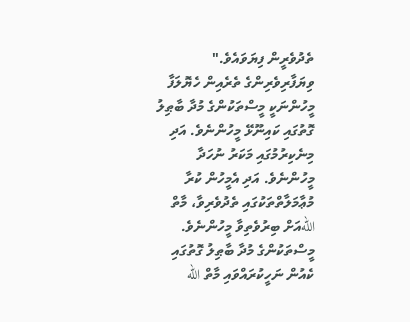ތެދުވެރީން ފިޔަވައެވެ." ވިޔަފާރިވެރިންގެ ތެރެއިން ހެޔޮލަފާ މީހުންނަކީ މީސްތަކުންގެ މުދާ ބާޠިލު ގޮތުގައި ކައިނޫޅޭ މީހުންނެވެ. އަދި މިނެކިރުމުގައި މަކަރު ނުހަދާ މީހުންނެވެ. އަދި އެމީހުން ކުރާ މުޢާމަލާތްތަކުގައި ތެދުވެރިވާ، މާތް اللهއަށް ބިރުވެތިވާ މީހުންނެވެ.
މީސްތަކުންގެ މުދާ ބާޠިލު ގޮތުގައި ކެއުން ނަހީކުރައްވައި މާތް الله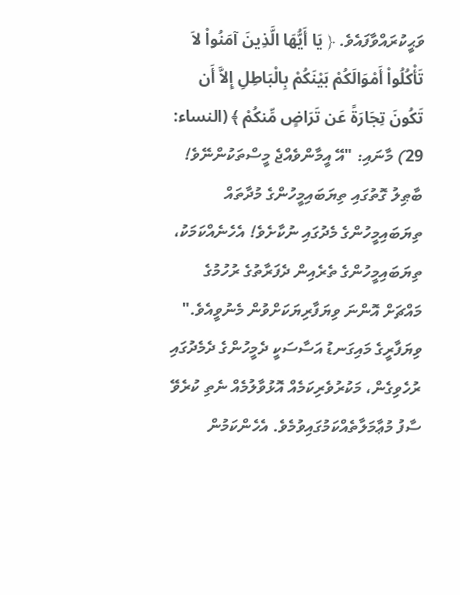ވަޙީކުރައްވާފައެވެ. ﴿ يَا أَيُّهَا الَّذِينَ آمَنُواْ لاَ تَأْكُلُواْ أَمْوَالَكُمْ بَيْنَكُمْ بِالْبَاطِلِ إِلاَّ أَن تَكُونَ تِجَارَةً عَن تَرَاضٍ مِّنكُمْ ﴾ (النساء: 29) މާނައި: "އޭ އީމާންވެއްޖެ މީސްތަކުންނޭވެ! ބާޠިލު ގޮތުގައި ތިޔަބައިމީހުންގެ މުދާތައް ތިޔަބައިމީހުންގެ މެދުގައި ނުކާށެވެ! އެހެނެއްކަމަކު، ތިޔަބައިމީހުންގެ ތެރެއިން ދެފަރާތުގެ ރުހުމުގެ މައްޗަށް އޮންނަ ވިޔަފާރިޔަކަށްވުން މެނުވީއެވެ." ވިޔަފާރީގެ މައިގަނޑު އަސާސަކީ ދެމީހުންގެ ދެމެދުގައި ރުހެވިގެން، މަކުރުވެރިކަމެއް އޮޅުވާލުމެއް ނެތި ކުރެވޭ ސާފު މުޢާމަލާތެއްކަމުގައިވުމެވެ. އެހެންކަމުން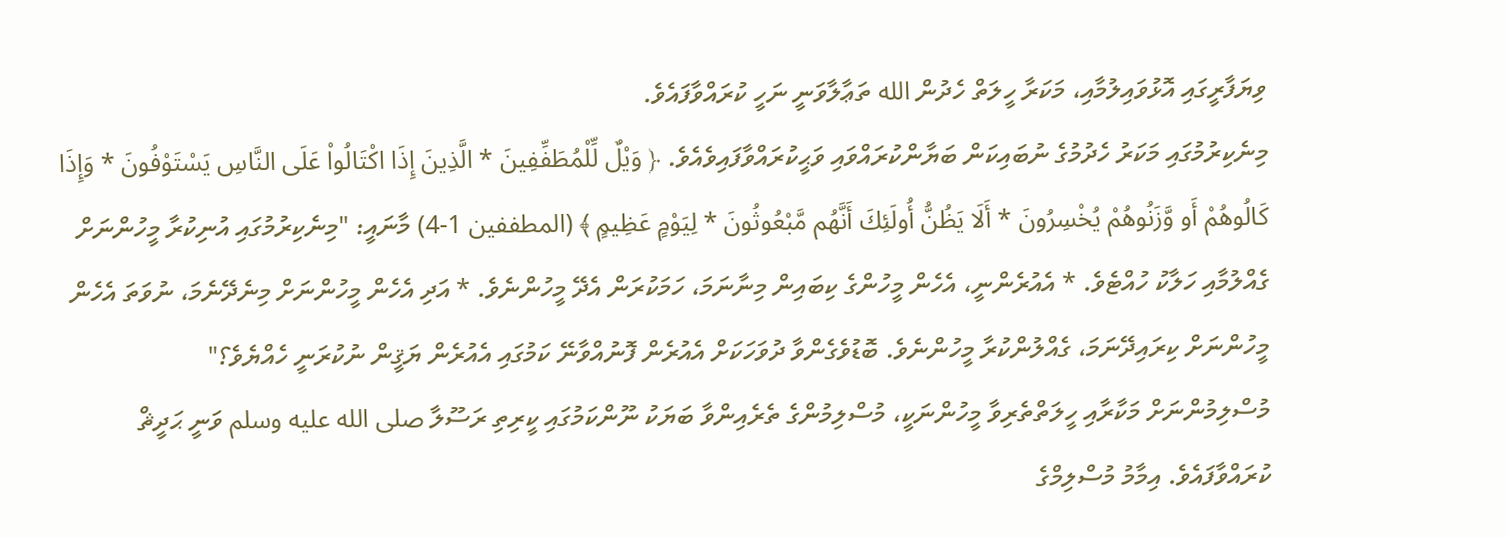ވިޔަފާރީގައި އޮޅުވައިލުމާއި، މަކަރާ ހީލަތް ހެދުން الله ތަޢާލާވަނީ ނަހީ ކުރައްވާފައެވެ.
މިނެކިރުމުގައި މަކަރު ހެދުމުގެ ނުބައިކަން ބަޔާންކުރައްވައި ވަޙީކުރައްވާފައިވެއެވެ. ﴿ وَيْلٌ لِّلْمُطَفِّفِينَ * الَّذِينَ إِذَا اكْتَالُواْ عَلَى النَّاسِ يَسْتَوْفُونَ * وَإِذَا كَالُوهُمْ أَو وَّزَنُوهُمْ يُخْسِرُونَ * أَلَا يَظُنُّ أُولَئِكَ أَنَّهُم مَّبْعُوثُونَ * لِيَوْمٍ عَظِيمٍ ﴾ (المطففين 1-4) މާނައީ: "މިނެކިރުމުގައި އުނިކުރާ މީހުންނަށް ގެއްލުމާއި ހަލާކު ހުއްޓެވެ. * އެއުރެންނީ، އެހެން މީހުންގެ ކިބައިން މިނާނަމަ، ހަމަކުރަން އެދޭ މީހުންނެވެ. * އަދި އެހެން މީހުންނަށް މިނެދޭނެމަ، ނުވަތަ އެހެން މީހުންނަށް ކިރައިދޭނަމަ، ގެއްލުންކުރާ މީހުންނެވެ. ބޮޑުވެގެންވާ ދުވަހަކަށް އެއުރެން ފޮނުއްވާނޭ ކަމުގައި އެއުރެން ޔަޤީން ނުކުރަނީ ހެއްޔެވެ؟"
މުސްލިމުންނަށް މަކާރާއި ހީލަތްތެރިވާ މީހުންނަކީ، މުސްލިމުންގެ ތެރެއިންވާ ބަޔަކު ނޫންކަމުގައި ކީރިތި ރަސޫލާ صلى الله عليه وسلم ވަނީ ޙަދީޘް ކުރައްވާފައެވެ. އިމާމު މުސްލިމްގެ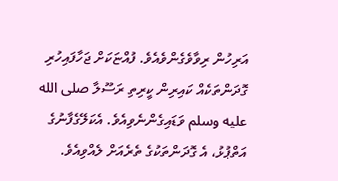އަރިހުން ރިވާވެގެންވެއެވެ. ފުއްޏަކަށް ޖަހާފައިހުރި ގޮދަންތަކެއް ކައިރިން ކީރިތި ރަސޫލާ صلى الله عليه وسلم ވަޑައިގެންނެވިއެވެ. އެކަލޭގެފާނުގެ އަތްޕުޅު، އެ ގޮދަންތަކުގެ ތެރެއަށް ލެއްވިއެވެ.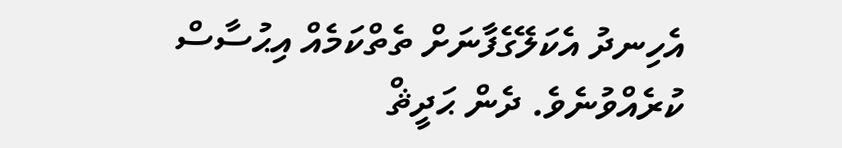އެހިނދު އެކަލޭގެފާނަށް ތެތްކަމެއް އިޙުސާސް ކުރެއްވުނެވެ. ދެން ޙަދީޘް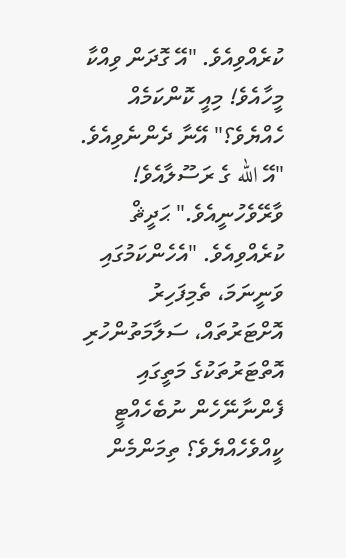ކުރެއްވިއެވެ. "އޭ ގޮދަން ވިއްކާ މީހާއެވެ! މިއީ ކޮންކަމެއް ހެއްޔެވެ؟" އޭނާ ދެންނެވިއެވެ. "އޭ الله ގެ ރަސޫލާއެވެ! ވާރޭވެހުނީއެވެ." ޙަދީޘް ކުރެއްވިއެވެ. "އެހެންކަމުގައި ވަނީނަމަ، ތެމިފަހިރު އޮށްޓަރުތައް، ސަލާމަތުންހުރި އޮތްޓަރުތަކުގެ މަތީގައި ފެންނާނޭހެން ނުބެހެއްޓީ ކީއްވެހެއްޔެވެ؟ ތިމަންމެން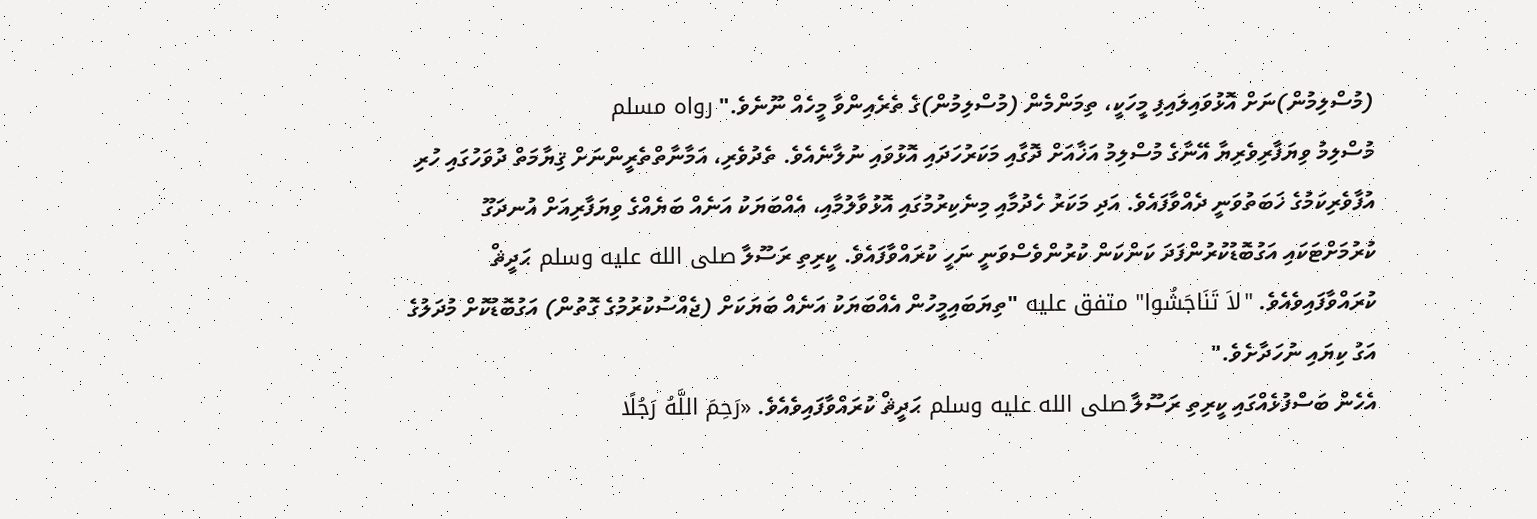(މުސްލިމުން)ނަށް އޮޅުވައިލައިފި މީހަކީ، ތިމަންމެން (މުސްލިމުން)ގެ ތެރެއިންވާ މީހެއް ނޫނެވެ." رواه مسلم
މުސްލިމު ވިޔަފާރިވެރިޔާ އޭނާގެ މުސްލިމު އަޚާއަށް ދޮގާއި މަކަރުހަދައި އޮޅުވައި ނުލާނެއެވެ. ތެދުވެރި، އަމާނާތްތެރީންނަށް ޤިޔާމަތް ދުވަހުގައި ހުރި އުފާވެރިކަމުގެ ޚަބަތުވަނީ ދެއްވާފައެވެ. އަދި މަކަރު ހެދުމާއި މިނެކިރުމުގައި އޮޅުވާލުމާއި، އެއްބަޔަކު އަނެއް ބަޔެއްގެ ވިޔަފާރިއަށް އުނދަގޫ ކުރުމަށްޓަކައި އަގުބޮޑުކުރުންފަދަ ކަންކަން ކުރުންވެސްވަނީ ނަހީ ކުރައްވާފައެވެ. ކީރިތި ރަސޫލާ صلى الله عليه وسلم ޙަދީޘް ކުރައްވާފައިވެއެވެ. "لاَ تَنَاجَشُوا" متفق عليه "ތިޔަބައިމީހުން އެއްބަޔަކު އަނެއް ބަޔަކަށް (ޖެއްސުކުރުމުގެ ގޮތުން) އަގުބޮޑުކޮށް މުދަލުގެ އަގު ކިޔައި ނުހަދާށެވެ."
އެހެން ބަސްފުޅެއްގައި ކީރިތި ރަސޫލާ صلى الله عليه وسلم ޙަދީޘް ކުރައްވާފައިވެއެވެ. «رَحِمَ اللَّهُ رَجُلًا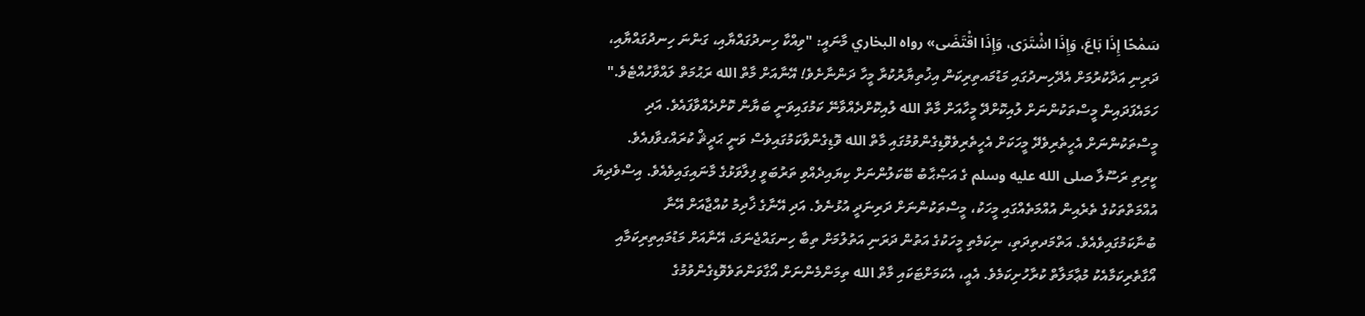سَمْحًا إِذَا بَاعَ، وَإِذَا اشْتَرَى، وَإِذَا اقْتَضَى» رواه البخاري މާނައީ: "ވިއްކާ ހިނދުގައްޔާއި، ގަންނަ ހިނދުގައްޔާއި، ދަރިނި އަދާކުރުމަށް އެދޭހިނދުގައި މަޑުމައތިރިކަން އިޚުތިޔާރުކުރާ މީހާ ދަންނާށެވެ! އޭނާއަށް މާތް الله ރަޙުމަތް ލައްވާހުއްޓެވެ."
ހަމައެފަދައިން މީސްތަކުންނަށް ލުއިކޮށްދޭ މީހާއަށް މާތް الله ލުއިކޮށްދެއްވާނޭ ކަމުގައިވަނީ ބަޔާން ކޮށްދެއްވާފައެވެ. އަދި މީސްތަކުންނަށް އެހީތެރިވެދޭ މީހަކަށް އެހީތެރިވެވޮޑިގެންވުމުގައި މާތް الله ވޮޑިގެންވާކަމުގައިވެސް ވަނީ ޙަދީޘް ކުރައްގވާފއެވެ.
ކީރިތި ރަސޫލާ صلى الله عليه وسلم ގެ އަޞްޙާބު ބޭކަލުންނަށް ކިޔައިދެއްވި ތަރުބަވީ ފިލާވަޅުގެ މާނައިގައިވެއެވެ. އިސްވެދިޔަ އުއްމަތްތަކުގެ ތެރެއިން އުއްމަތެއްގައި މީހަކު، މީސްތަކުންނަށް ދަރިނަދީ އުޅުނެވެ. އަދި އޭނާގެ ޚާދިމު ކުއްޖާއަށް އޭނާ ބުނާކަމުގައިވެއެވެ. އަތްމަދތިދަތި، ނިކަމެތި މީހަކުގެ އަތުން ދަރަނި އަތުލުމަށް ތިބާ ހިނގައްޖެނަމަ، އޭނާއަށް މަޑުމައިތިރިކަމާއި އޯގާތެރިކަމާއެކު މުޢާމަލާތް ކުރާހުށިކަމެވެ. އެއީ، އެކަމަށްޓަކައި މާތް الله ތިމަންމެންނަށް އޯގާވަންތަވެވޮޑިގެންވުމުގެ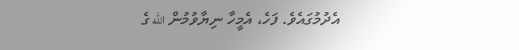އެދުމުގައެވެ. ފަހެ، އެމީހާ ނިޔާވުމުން الله ގެ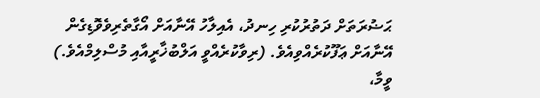ޙަޟުރަތަށް ދަތުރުކުރި ހިނދު، އެއިލާހު އޭނާއަށް އޯގާތެރިވެވޮޑިގެން އޭނާއަށް ޢަފޫކުރެއްވިއެވެ. (ރިވާކުރެއްވީ އަލްބުޚާރީއާއި މުސްލިމްއެވެ.)
ވީމާ،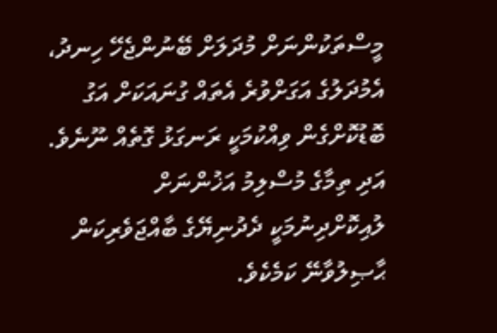މީސްތަކުންނަށް މުދަލަށް ބޭނުންޖެހޭ ހިނދު، އެމުދަލުގެ އަގަށްވުރެ އެތައް ގުނައަކަށް އަގު ބޮޑުކޮށްގެން ވިއްކުމަކީ ރަނގަޅު ގޮތެއް ނޫނެވެ. އަދި ތިމާގެ މުސްލިމު އަޚުންނަށް ލުއިކޮށްދިނުމަކީ ދެދުނިޔޭގެ ބާއްޖަވެރިކަން ޙާޞިލުވާނޭ ކަމެކެވެ.